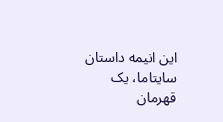این انیمه داستان سایتاما، یک قهرمان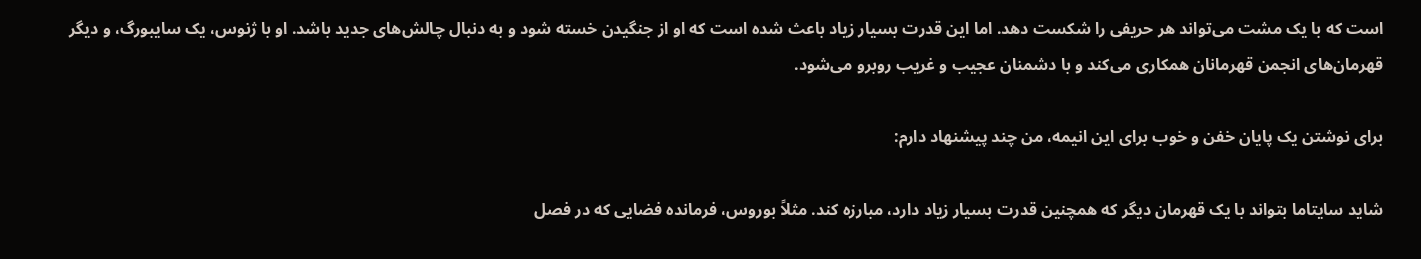است که با یک مشت می‌تواند هر حریفی را شکست دهد. اما این قدرت بسیار زیاد باعث شده است که او از جنگیدن خسته شود و به دنبال چالش‌های جدید باشد. او با ژنوس، یک سایبورگ، و دیگر قهرمان‌های انجمن قهرمانان همکاری می‌کند و با دشمنان عجیب و غریب روبرو می‌شود.

برای نوشتن یک پایان خفن و خوب برای این انیمه، من چند پیشنهاد دارم:

شاید سایتاما بتواند با یک قهرمان دیگر که همچنین قدرت بسیار زیاد دارد، مبارزه کند. مثلاً بوروس، فرمانده فضایی که در فصل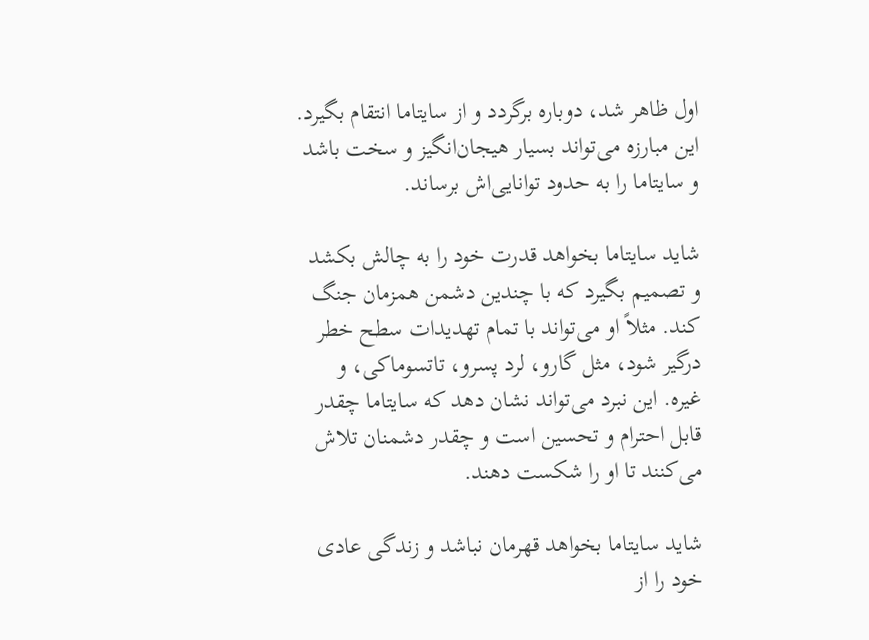اول ظاهر شد، دوباره برگردد و از سایتاما انتقام بگیرد. این مبارزه می‌تواند بسیار هیجان‌انگیز و سخت باشد و سایتاما را به حدود توانایی‌اش برساند.

شاید سایتاما بخواهد قدرت خود را به چالش بکشد و تصمیم بگیرد که با چندین دشمن همزمان جنگ کند. مثلاً او می‌تواند با تمام تهدیدات سطح خطر درگیر شود، مثل گارو، لرد پسرو، تاتسوماکی، و غیره. این نبرد می‌تواند نشان دهد که سایتاما چقدر قابل احترام و تحسین است و چقدر دشمنان تلاش می‌کنند تا او را شکست دهند.

شاید سایتاما بخواهد قهرمان نباشد و زندگی عادی خود را از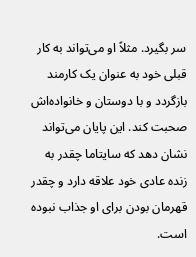سر بگیرد. مثلاً او می‌تواند به کار قبلی خود به عنوان یک کارمند بازگردد و با دوستان و خانواده‌اش صحبت کند. این پایان می‌تواند نشان دهد که سایتاما چقدر به زنده عادی خود علاقه دارد و چقدر قهرمان بودن برای او جذاب نبوده است.